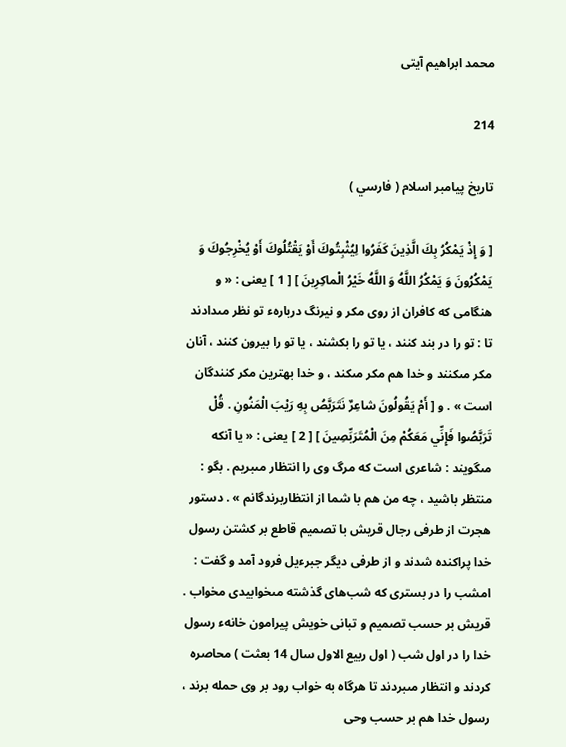محمد ابراهيم آيتى

214

تاريخ پيامبر اسلام ( فارسي )

[ وَ إِذْ يَمْكُرُ بِكَ الَّذِينَ كَفَرُوا لِيُثْبِتُوكَ أَوْ يَقْتُلُوكَ أَوْ يُخْرِجُوكَ وَ يَمْكُرُونَ وَ يَمْكُرُ اللَّهُ وَ اللَّهُ خَيْرُ الْماكِرِينَ ] [ 1 ] يعنى : « و هنگامى كه كافران از روى مكر و نيرنگ دربارهء تو نظر مىدادند تا : تو را در بند كنند ، يا تو را بكشند ، يا تو را بيرون كنند ، آنان مكر مىكنند و خدا هم مكر مىكند ، و خدا بهترين مكر كنندگان است » . و [ أَمْ يَقُولُونَ شاعِرٌ نَتَرَبَّصُ بِهِ رَيْبَ الْمَنُونِ . قُلْ تَرَبَّصُوا فَإِنِّي مَعَكُمْ مِنَ الْمُتَرَبِّصِينَ ] [ 2 ] يعنى : « يا آنكه مىگويند : شاعرى است كه مرگ وى را انتظار مىبريم . بگو : منتظر باشيد ، چه من هم با شما از انتظاربرندگانم » . دستور هجرت از طرفى رجال قريش با تصميم قاطع بر كشتن رسول خدا پراكنده شدند و از طرفى ديگر جبرءيل فرود آمد و گفت : امشب را در بسترى كه شب‌هاى گذشته مىخوابيدى مخواب . قريش بر حسب تصميم و تبانى خويش پيرامون خانهء رسول خدا را در اول شب ( اول ربيع الاول سال 14 بعثت ) محاصره كردند و انتظار مىبردند تا هرگاه به خواب رود بر وى حمله برند ، رسول خدا هم بر حسب وحى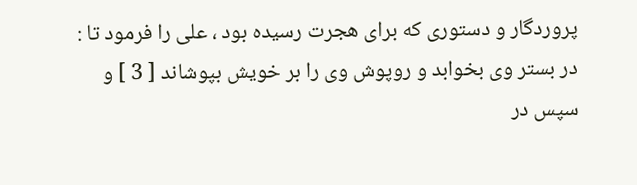پروردگار و دستورى كه براى هجرت رسيده بود ، على را فرمود تا : در بستر وى بخوابد و روپوش وى را بر خويش بپوشاند [ 3 ] و سپس در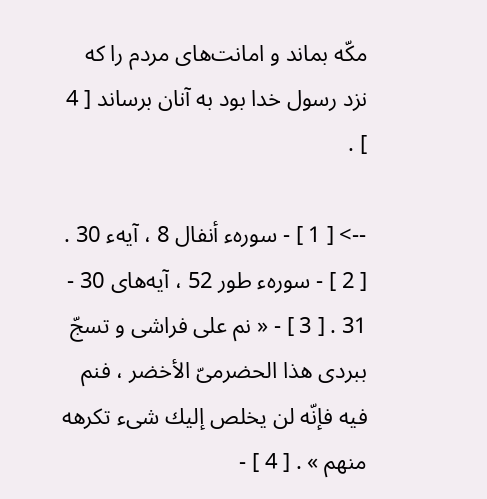مكّه بماند و امانت‌هاى مردم را كه نزد رسول خدا بود به آنان برساند [ 4 ] .

--> [ 1 ] - سورهء أنفال 8 ، آيهء 30 . [ 2 ] - سورهء طور 52 ، آيه‌هاى 30 - 31 . [ 3 ] - « نم على فراشى و تسجّ ببردى هذا الحضرمىّ الأخضر ، فنم فيه فإنّه لن يخلص إليك شىء تكرهه منهم » . [ 4 ] -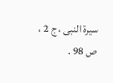سيرة النبى ، ج 2 ، ص 98 .